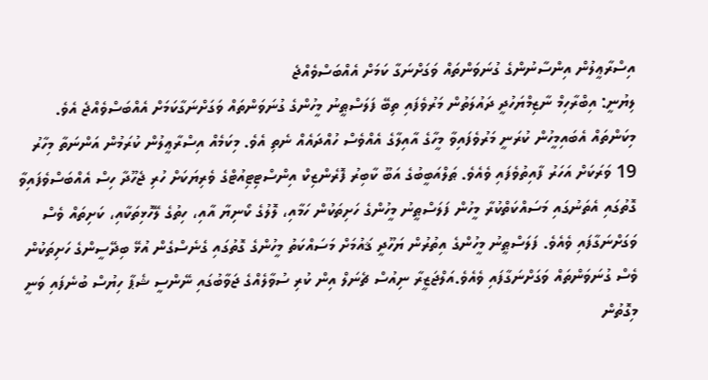އިސްރާޢީލުން އިންސާނުންގެ ގުނަވަންތައް ވަގަށްނަގާ ކަމަށް އެއްބަސްވެއްޖެ
ލިޔުނީ: އިބްރާހިމް ނާޒިމްޔަހުދީ ދައުލަތުން މަރުވެފައި ތިބޭ ފަލަސްޠީނު މީހުންގެ ގުނަވަންތައް ވަގަށްނަގާކަމަށް އެއްބަސްވެއްޖެ އެވެ. މިކަންތައް އެބައިމީހުން ކުރަނީ މަރުވެފައިވާ މީހާގެ އާއިލާގެ އެއްވެސް ހުއްދައެއް ނެތި އެވެ. މިކަމެއް އިސްރާޢީލުން ކުރަމުން އަންނަތާ މިހާރު 19 ވަރަކަށް އަހަރު ފާއިތުވެފައި ވެއެވެ. ޠަލްއަބީބުގެ އަބޫ ކާބިރު ފޮރެންޒިކް އިންސްޓިޓިއުޓްގެ ވެރިޔަކަށް ހުރި ޖެހޫދާ ހިސް އެއްބަސްވެފައިވާ ގޮތުގައި އެތަނުގައި މަސައްކަތްކުރާ މީހުން ފަލަސްޠީނު މީހުންގެ ހަށިތަކުން ހަމާއި، ލޮލުގެ ކޯނިޔާ އާއި، ހިތުގެ ލޭހޮޅިތަކާއި، ކަށިތައް ވެސް ވަގަށްނަގާފައި ވެއެވެ. ފަލަސްޠީނު މީހުންގެ އިތުރުން ޔަހޫދީ ޤައުމަށް މަސައްކަތު މީހުންގެ ގޮތުގައި ގެނެސްގެން އުޅޭ ބިދޭސީންގެ ހަށިތަކުން ވެސް ގުނަވަންތައް ވަގަށްނަގާފައި ވެއެވެ.އަލްޖަޒީރާ ނިއުސް ޗެނަލް އިން ކުރި ސުވާލެއްގެ ޖަވާބުގައި ނޭންސީ ޝެޕާ ހިޔުސް ބުނެފައި ވަނީ މިގޮތުން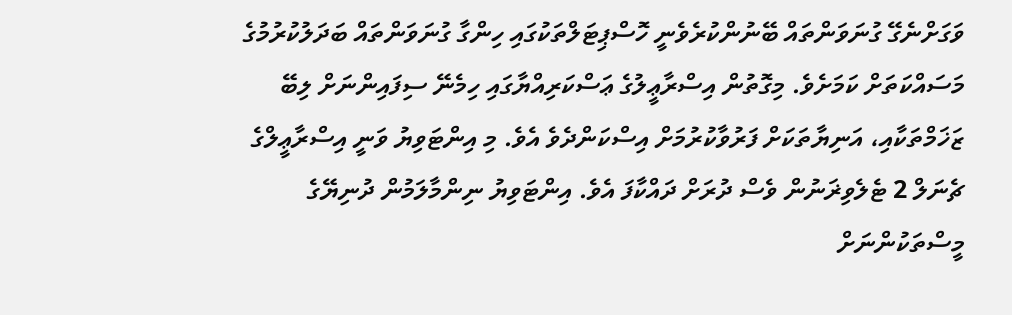ވަގަށްނެގޭ ގުނަވަންތައް ބޭނުންކުރެވެނީ ހޮސްޕިޓަލްތަކުގައި ހިންގާ ގުނަވަންތައް ބަދަލުކުރުމުގެ މަސައްކަތަށް ކަމަށެވެ. މިގޮތުން އިސްރާޢީލުގެ ޢަސްކަރިއްޔާގައި ހިމެނޭ ސިފައިންނަށް ލިބޭ ޒަޚަމްތަކާއި، އަނިޔާތަކަށް ފަރުވާކުރުމަށް އިސްކަންދެވެ އެވެ. މި އިންޓަވިޔު ވަނީ އިސްރާޢީލްގެ ޗެނަލް 2 ޓެލެވިޜަނުން ވެސް ދުރަށް ދައްކާފަ އެވެ. އިންޓަވިޔު ނިންމާލަމުން ދުނިޔޭގެ މީސްތަކުންނަށް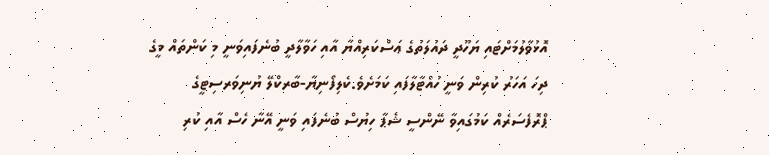އޮޅުވާލުމަށްޓައި ޔަހޫދީ ދައުލަތުގެ ޢަސްކަރިއްޔާ އާއި ހަވާލާދީ ބުނެފައިވަނީ މި ކަންތައް މީގެ ދިހަ އަހަރު ކުރިން ވަނީ ހުއްޓާލާފައި ކަމަށެވެ.ކެލިފޯނިޔާ-ބާރކްލޭ ޔުނިވަރސިޓީގެ ޕްރޮފެސަރެއް ކަމުގައިވާ ނޭންސީ ޝެޕާ ހިޔުސް ބުނެފައި ވަނީ އޭނާ ހެސް އާއި ކުރި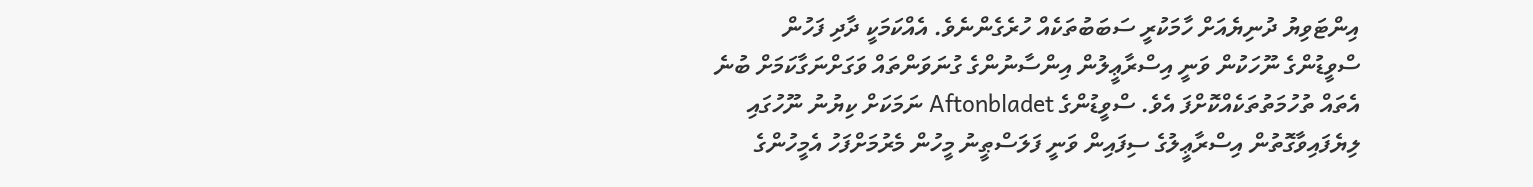އިންޓަވިޔު ދުނިޔެއަށް ހާމަކުރީ ސަބަބުތަކެއް ހުރެގެންނެވެ. އެއްކަމަކީ ދާދި ފަހުން ސްވީޑުންގެ ނޫހަކުން ވަނީ އިސްރާޢީލުން އިންސާނުންގެ ގުނަވަންތައް ވަގަށްނަގާކަމަށް ބުނެ އެތައް ތުހުމަތުތަކެއްކޮށްފަ އެވެ. ސްވީޑުންގެ Aftonbladet ނަމަކަށް ކިޔުނު ނޫހުގައި ލިޔެފައިވާގޮތުން އިސްރާޢީލުގެ ސިފައިން ވަނީ ފަލަސްޠީނު މީހުން މެރުމަށްފަހު އެމީހުންގެ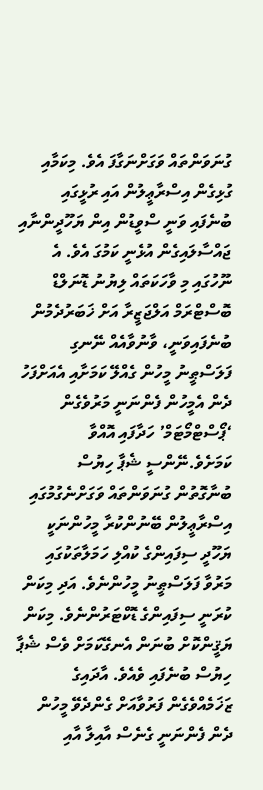ގުނަވަންތައް ވަގަށްނަގާފަ އެވެ. މިކަމާއި ގުޅިގެން އިސްރާޢީލުން އައި ރުޅީގައި ބުނެފައި ވަނީ ސްވީޑުން އިން ޔަހޫދީންނާއި ޖައްސާލައިގެން އުޅެނީ ކަމުގަ އެވެ. އެ ނޫހުގައި މި ވާހަކަތައް ލިޔުނު ޑޮނަލްޑް ބޮސްޓްރަމް އަލްޖަޒީރާ އަށް ޚަބަރުދެމުން ބުނެފައިވަނީ، ވާނުވާއެއް ނޭނގި ފަލަސްޠީނު މީހުން ގެއްލޭ ކަމަށާއި އެއަށްފަހު ދެން އެމީހުން ފެންނަނީ މަރުވެގެން ‘ޕޯސްޓްމޯޓަމް’ ހަދާފައި އޮއްވާ ކަމަށެވެ.ނޭންސީ ޝެޕާ ހިޔުސް ބުނާގޮތުން ގުނަވަންތައް ވަގަށްނެގުމުގައި އިސްރާޢީލުން ބޭނުންކުރާ މީހުންނަކީ ޔަހޫދީ ސިފައިންގެ ކުއްލި ހަމަލާތަކުގައި މަރުވާ ފަލަސްޠީނު މީހުންނެވެ. އަދި މިކަން ކުރަނީ ސިފައިންގެ ޑޮކްޓަރުންނެވެ. މިކަން ޔަޤީންކޮށް ބުނަން އެނގޭކަމަށް ވެސް ޝެޕާ ހިޔުސް ބުނެފައި ވެއެވެ. އާދައިގެ ޒަޚަމެއްވެގެން ފަރުވާއަށް ގެންދެވޭ މީހުން ދެން ފެންނަނީ ގެނެސް އާއިލާ އާއި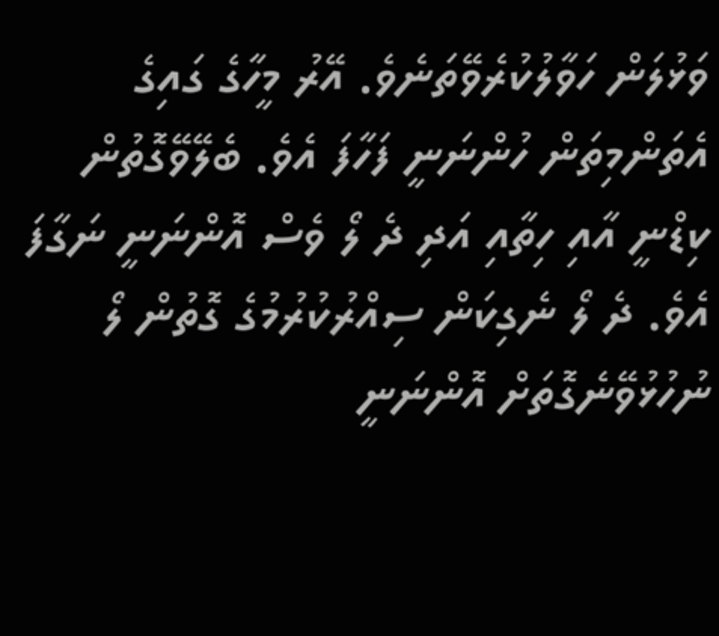ވަޅުލަން ހަވާލުކުރެވޭތަނެވެ. އޭރު މީހާގެ ގައިގެ އެތަންމިތަން ހުންނަނީ ފަހާފަ އެވެ. ބެލޭވޭގޮތުން ކިޑްނީ އާއި ހިތާއި އަދި ދެ ލޯ ވެސް އޮންނަނީ ނަގާފަ އެވެ. ދެ ލޯ ނެގިކަން ސިއްރުކުރުމުގެ ގޮތުން ލޯ ނުހުޅުވޭނެގޮތަށް އޮންނަނީ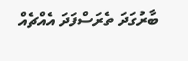ބާރުގަދަ ތެރަސްފަދަ އެއްޗެއް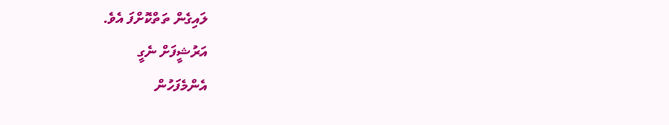ލައިގެން ތަތްކޮށްފަ އެވެ.
އަރުޝީފަށް ނެގީ
އެންމެފަހުން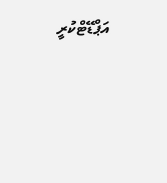އަޕްޑޭޓްކުރީ